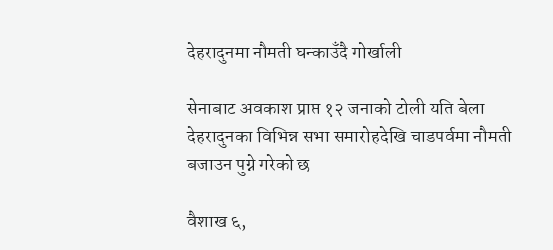देहरादुनमा नौमती घन्काउँदै गोर्खाली

सेनाबाट अवकाश प्राप्त १२ जनाको टोली यति बेला देहरादुनका विभिन्न सभा समारोहदेखि चाडपर्वमा नौमती बजाउन पुग्ने गरेको छ

वैशाख ६,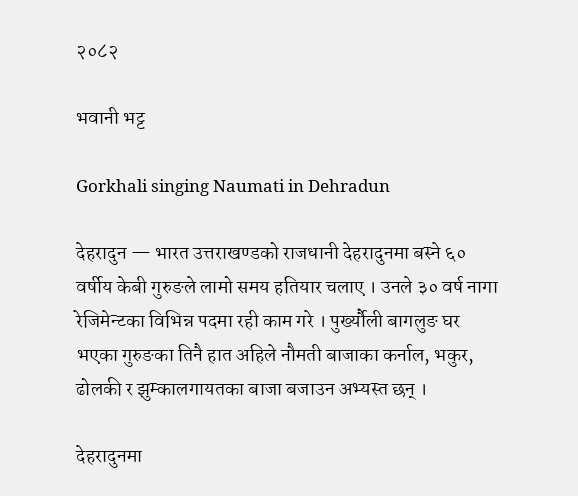२०८२

भवानी भट्ट

Gorkhali singing Naumati in Dehradun

देहरादुन — भारत उत्तराखण्डको राजधानी देहरादुनमा बस्ने ६० वर्षीय केबी गुरुङले लामो समय हतियार चलाए । उनले ३० वर्ष नागा रेजिमेन्टका विभिन्न पदमा रही काम गरे । पुर्ख्यौली बागलुङ घर भएका गुरुङका तिनै हात अहिले नौमती बाजाका कर्नाल, भकुर, ढोलकी र झुम्कालगायतका बाजा बजाउन अभ्यस्त छन् ।

देहरादुनमा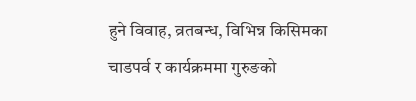हुने विवाह, व्रतबन्ध, विभिन्न किसिमका चाडपर्व र कार्यक्रममा गुरुङको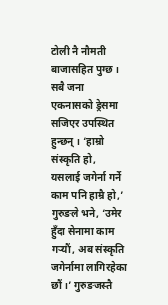टोली नै नौमती बाजासहित पुग्छ । सबै जना एकनासको ड्रेसमा सजिएर उपस्थित हुन्छन् । ‘हाम्रो संस्कृति हो, यसलाई जगेर्ना गर्ने काम पनि हाम्रै हो,’ गुरुङले भने, ‘उमेर हुँदा सेनामा काम गर्‍यौं, अब संस्कृति जगेर्नामा लागिरहेका छौं ।’ गुरुङजस्तै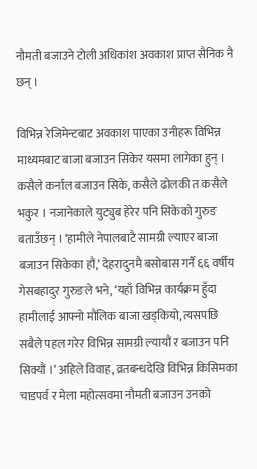नौमती बजाउने टोली अधिकांश अवकाश प्राप्त सैनिक नै छन् ।

विभिन्न रेजिमेन्टबाट अवकाश पाएका उनीहरू विभिन्न माध्यमबाट बाजा बजाउन सिकेर यसमा लागेका हुन् । कसैले कर्नाल बजाउन सिके, कसैले ढोलकी त कसैले भकुर । नजानेकाले युट्युब हेरेर पनि सिकेको गुरुङ बताउँछन् । ‘हामीले नेपालबाटै सामग्री ल्याएर बाजा बजाउन सिकेका हौं,’ देहरादुनमै बसोबास गर्नै ६६ वर्षीय गेसबहादुर गुरुङले भने, ‘यहाँ विभिन्न कार्यक्रम हुँदा हामीलाई आफ्नो मौलिक बाजा खड्कियो, त्यसपछि सबैले पहल गरेर विभिन्न सामग्री ल्यायौं र बजाउन पनि सिक्यौं ।’ अहिले विवाह, व्रतबन्धदेखि विभिन्न किसिमका चाडपर्व र मेला महोत्सवमा नौमती बजाउन उनको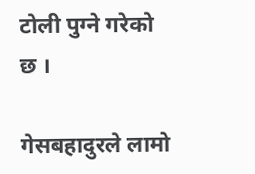टोली पुग्ने गरेको छ ।

गेसबहादुरले लामो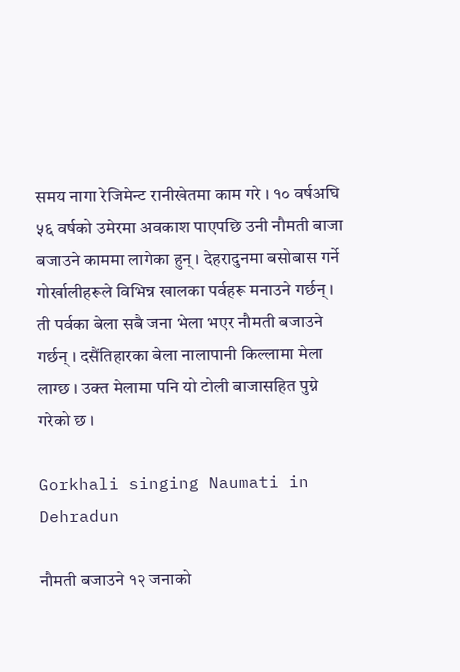समय नागा रेजिमेन्ट रानीखेतमा काम गरे । १० वर्षअघि ५६ वर्षको उमेरमा अवकाश पाएपछि उनी नौमती बाजा बजाउने काममा लागेका हुन् । देहरादुनमा बसोबास गर्ने गोर्खालीहरूले विभिन्न खालका पर्वहरू मनाउने गर्छन् । ती पर्वका बेला सबै जना भेला भएर नौमती बजाउने गर्छन् । दसैंतिहारका बेला नालापानी किल्लामा मेला लाग्छ । उक्त मेलामा पनि यो टोली बाजासहित पुग्ने गरेको छ ।

Gorkhali singing Naumati in Dehradun

नौमती बजाउने १२ जनाको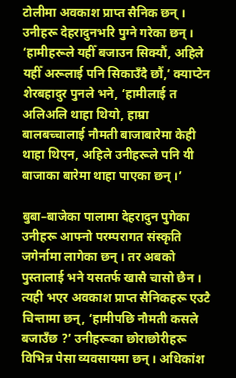टोलीमा अवकाश प्राप्त सैनिक छन् । उनीहरू देहरादुनभरि पुग्ने गरेका छन् । ‘हामीहरूले यहीँ बजाउन सिक्यौं, अहिले यहीँ अरूलाई पनि सिकाउँदै छौं,’ क्याप्टेन शेरबहादुर पुनले भने, ‘हामीलाई त अलिअलि थाहा थियो, हाम्रा बालबच्चालाई नौमती बाजाबारेमा केही थाहा थिएन, अहिले उनीहरूले पनि यी बाजाका बारेमा थाहा पाएका छन् ।’

बुबा–बाजेका पालामा देहरादुन पुगेका उनीहरू आफ्नो परम्परागत संस्कृति जगेर्नामा लागेका छन् । तर अबको पुस्तालाई भने यसतर्फ खासै चासो छैन । त्यही भएर अवकाश प्राप्त सैनिकहरू एउटै चिन्तामा छन्, ‘हामीपछि नौमती कसले बजाउँछ ?’ उनीहरूका छोराछोरीहरू विभिन्न पेसा व्यवसायमा छन् । अधिकांश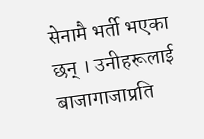सेनामै भर्ती भएका छन् । उनीहरूलाई बाजागाजाप्रति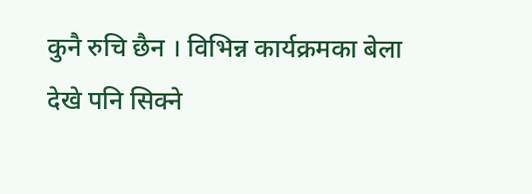कुनै रुचि छैन । विभिन्न कार्यक्रमका बेला देखे पनि सिक्ने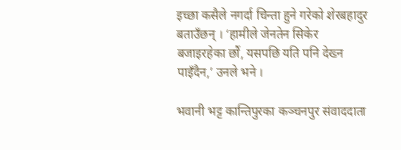इच्छा कसैले नगर्दा चिन्ता हुने गरेको शेरबहादुर बताउँछन् । ‘हामीले जेनतेन सिकेर बजाइरहेका छौं, यसपछि यति पनि देख्न पाइँदैन,’ उनले भने ।

भवानी भट्ट कान्तिपुरका कञ्चनपुर संवाददाता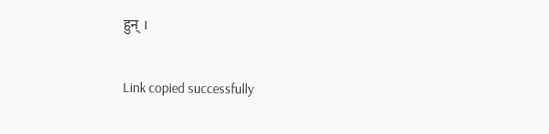हुन् ।

Link copied successfully